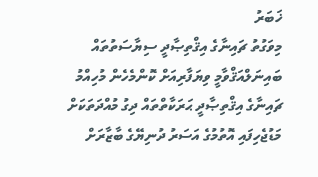ޚަބަރު
މިވަގުތު ޗައިނާގެ އިޤްތިޞާދީ ސިޔާސަތުތައް ބައިނަލްއަޤްވާމީ ވިޔަފާރިއަށް ކޮންމެހެން މުހިއްމު
ޗައިނާގެ އިޤްތިޞާދީ ޙަރަކާތްތައް ދިގު މުއްދަތަކަށް މަޑުޖެހިފައި އޮތުމުގެ އަސަރު ދުނިޔޭގެ ބާޒާރަށް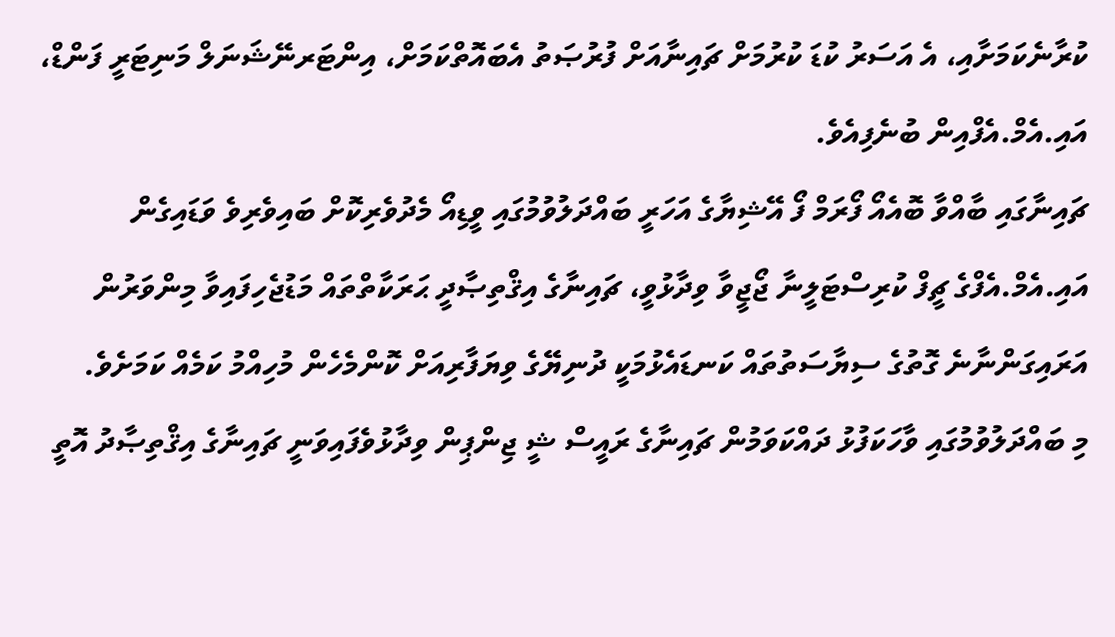ކުރާނެކަމަށާއި، އެ އަސަރު ކުޑަ ކުރުމަށް ޗައިނާއަށް ފުރުޞަތު އެބައޮތްކަމަށް، އިންޓަރނޭޝަނަލް މަނިޓަރީ ފަންޑް، އައި.އެމް.އެފްއިން ބުނެފިއެވެ.
ޗައިނާގައި ބާއްވާ ބޮއެއޯ ފޯރަމް ފޯ އޭޝިޔާގެ އަހަރީ ބައްދަލުވުމުގައި ވީޑިއޯ މެދުވެރިކޮށް ބައިވެރިވެ ވަޑައިގެން އައި.އެމް.އެފްގެ ޗީފް ކުރިސްޓަލީނާ ޖޯޖީވާ ވިދާޅުވީ، ޗައިނާގެ އިޤްތިޞާދީ ޙަރަކާތްތައް މަޑުޖެހިފައިވާ މިންވަރުން އަރައިގަންނާނެ ގޮތުގެ ސިޔާސަތުތައް ކަނޑައެޅުމަކީ ދުނިޔޭގެ ވިޔަފާރިއަށް ކޮންމެހެން މުހިއްމު ކަމެއް ކަމަށެވެ.
މި ބައްދަލުވުމުގައި ވާހަކަފުޅު ދައްކަވަމުން ޗައިނާގެ ރައީސް ޝީ ޖިންޕިން ވިދާޅުވެފައިވަނީ ޗައިނާގެ އިޤްތިޞާދު އޮތީ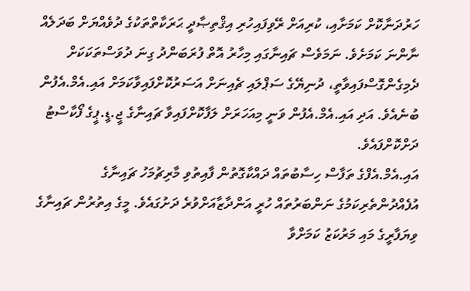ހަރުދަނާކޮށް ކަމަށާއި، ކުރިއަށް ރޭވިފައިހުރި އިޤްތިޞާދީ ޙަރަކާތްތަކުގެ ދުވެއްޔަށް ބަދަލެއް ނާންނަ ކަމަށެވެ. ނަމަވެސް ޗައިނާގައި މިހާރު އޮތް ފުރަބަންދު ގިނަ ދުވަސްތަކަކަށް ދެމިގެންގޮސްފައިވާތީ، ދުނިޔޭގެ ސަޕްލައި ޗެއިނަށް އަސަރުކޮށްފައިވާކަމަށް އައި.އެމް.އެފުން ބުނެއެވެ. އަދި އައި.އެމް.އެފުން ވަނީ މިއަހަރަށް ލަފާކޮށްފައިވާ ޗައިނާގެ ޖީ.ޑީ.ޕީގެ ފޯކާސްޓު ދަށްކޮށްފައެވެ.
އައި.އެމް.އެފްގެ ތަފާސް ހިސާބުތައް ދައްކާގޮތުން ފާއިތުވި މާރިޗުމަހު ޗައިނާގެ އުފެއްދުންތެރިކަމުގެ ނަންބަރުތައް ހުރީ އަންދާޒާއަށްވުރެ ދަށުގައެވެ. މީގެ އިތުރުން ޗައިނާގެ ވިޔަފާރީގެ މައި މަރުކަޒު ކަމަށްވާ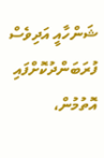ޝަންހާއީ އަދިވެސް ފުރަބަންދުކޮށްފައި އޮތުމުން،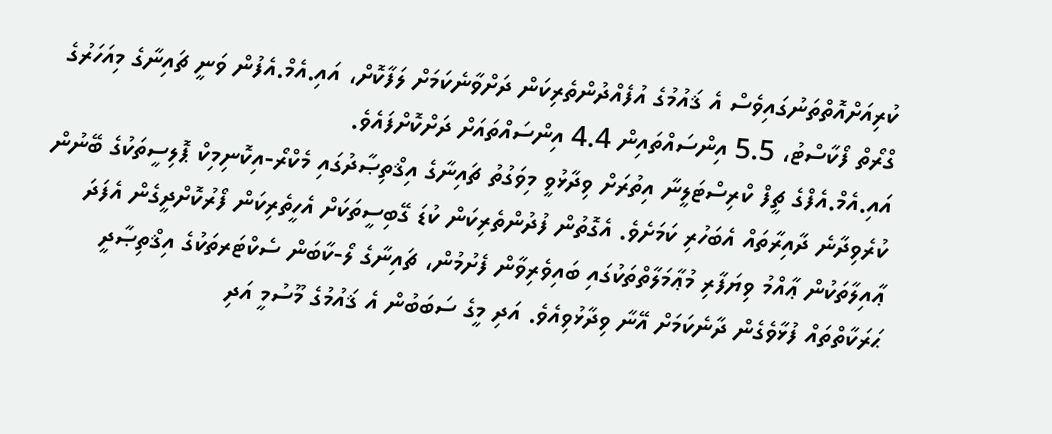ކުރިއަށްއޮތްތަނުގައިވެސް އެ ޤައުމުގެ އުފެއްދުންތެރިކަން ދަށްވާނެކަމަށް ލަފާކޮށް، އައި.އެމް.އެފުން ވަނީ ޗައިނާގެ މިއަހަރުގެ ގްރޯތް ފޯކާސްޓު، 5.5 އިންސައްތައިން 4.4 އިންސައްތައަށް ދަށްކޮށްފައެވެ.
އައި.އެމް.އެފްގެ ޗީފް ކްރިސްޓަލީނާ އިތުރަށް ވިދާޅުވީ މިވަގުތު ޗައިނާގެ އިޤްތިޞާދުގައި މެކްރޯ-އިކޮނިމިކް ޕޮލިސީތަކުގެ ބޭނުން ކުރެވިދާނެ ދާއިރާތައް އެބަހުރި ކަމަށެވެ. އެގޮތުން ފުދުންތެރިކަން ކުޑަ ގޭބިސީތަކަށް އެހީތެރިކަން ފޯރުކޮށްދީގެން އެފަދަ ޢާއިލާތަކުން ޢާއްމު ވިޔަފާރި މުޢާމަލާތްތަކުގައި ބައިވެރިވާން ފެށުމުން، ޗައިނާގެ ލޯ-ކާބަން ސެކްޓަރތަކުގެ އިޤްތިޞާދީ ޙަރަކާތްތައް ފުޅާވެގެން ދާނެކަމަށް އޭނާ ވިދާޅުވިއެވެ. އަދި މީގެ ސަބަބުން އެ ޤައުމުގެ މޫސުމީ އަދި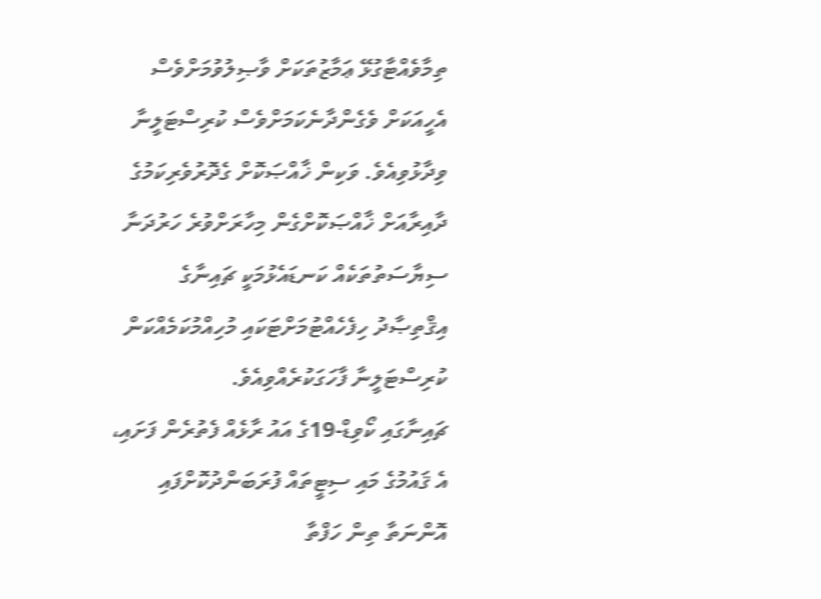ތިމާވެއްޓާގުޅޭ ޢަމާޒުތަކަށް ވާޞިލުވުމަށްވެސް އެހީއަކަށް ވެގެންދާނެކަމަށްވެސް ކުރިސްޓަލީނާ ވިދާޅުވިއެވެ. ވަކިން ޚާއްޞަކޮށް ގެދޮރުވެރިކަމުގެ ދާއިރާއަށް ޚާއްޞަކޮށްގެން މިހާރަށްވުރެ ހަރުދަނާ ސިޔާސަތުތަކެއް ކަނޑައެޅުމަކީ ޗައިނާގެ އިޤްތިޞާދު ހިފެހެއްޓުމަށްޓަކައި މުހިއްމުކަމެއްކަން ކުރިސްޓަލީނާ ފާހަގަކުރެއްވިއެވެ.
ޗައިނާގައި ކޯވިޑް-19ގެ އައު ރާޅެއް ފެތުރެން ފަށައި، އެ ޤައުމުގެ މައި ސިޓީތައް ފުރަބަންދުކޮށްފައި އޮންނަތާ ތިން ހަފްތާ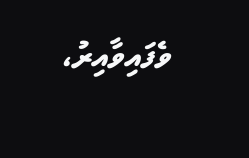ވެފައިވާއިރު،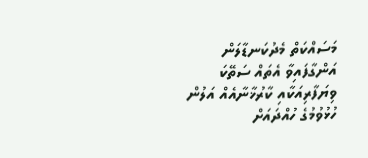މަސައްކަތް މެދުކަނޑާލަން އަންގާފައިވާ އެތައް ސަތޭކަ ވިޔަފާރިއަކާއި ކާރުޚާނާއެއް އަލުން ހުޅުވުމުގެ ހުއްދައަށް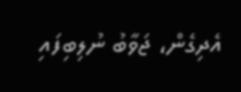އެދިގެން، ޖަވާބު ނުލިބިފައި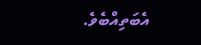އެބަތިއްބެވެ.